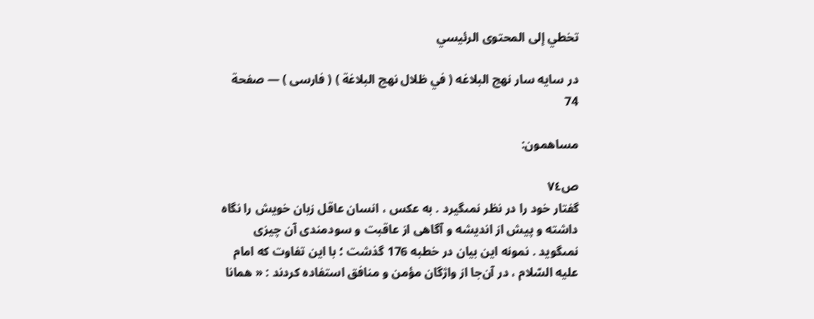تخطي إلى المحتوى الرئيسي

در سايه سار نهج البلاغه ( في ظلال نهج البلاغة ) ( فارسى ) — صفحة 74

مساهمون:

ص٧٤
گفتار خود را در نظر نمىگيرد . به عكس ، انسان عاقل زبان خويش را نگاه داشته و پيش از انديشه و آگاهى از عاقبت و سودمندى آن چيزى نمىگويد . نمونه اين بيان در خطبه 176 گذشت ؛ با اين تفاوت كه امام عليه السّلام ، در آن‌جا از واژگان مؤمن و منافق استفاده كردند : « همانا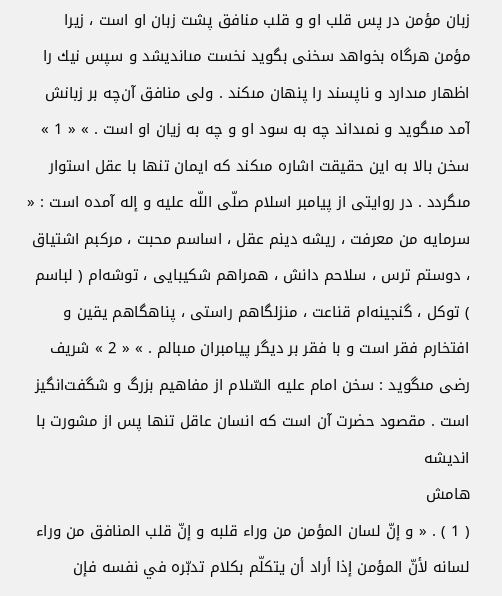زبان مؤمن در پس قلب او و قلب منافق پشت زبان او است ، زيرا مؤمن هرگاه بخواهد سخنى بگويد نخست مىانديشد و سپس نيك را اظهار مىدارد و ناپسند را پنهان مىكند . ولى منافق آن‌چه بر زبانش آمد مىگويد و نمىداند چه به سود او و چه به زيان او است . » « 1 » سخن بالا به اين حقيقت اشاره مىكند كه ايمان تنها با عقل استوار مىگردد . در روايتى از پيامبر اسلام صلّى اللّه عليه و إله آمده است : « سرمايه من معرفت ، ريشه دينم عقل ، اساسم محبت ، مركبم اشتياق ، دوستم ترس ، سلاحم دانش ، همراهم شكيبايى ، توشه‌ام ( لباسم ) توكل ، گنجينه‌ام قناعت ، منزلگاهم راستى ، پناهگاهم يقين و افتخارم فقر است و با فقر بر ديگر پيامبران مىبالم . » « 2 » شريف رضى مىگويد : سخن امام عليه السّلام از مفاهيم بزرگ و شگفت‌انگيز است . مقصود حضرت آن است كه انسان عاقل تنها پس از مشورت با انديشه
هامش
( 1 ) . « و إنّ لسان المؤمن من وراء قلبه و إنّ قلب المنافق من وراء لسانه لأنّ المؤمن إذا أراد أن يتكلّم بكلام تدبّره في نفسه فإن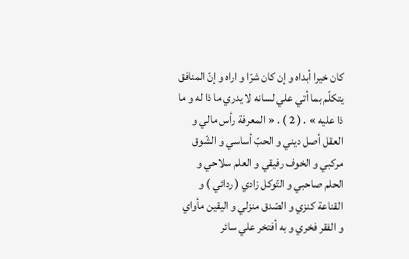كان خيرا أبداه و إن كان شرّا و اراه و إنّ المنافق يتكلّم بما أتي علي لسانه لا يدري ما ذا له و ما ذا عليه » . ( 2 ) . « المعرفة رأس مالي و العقل أصل ديني و الحبّ أساسي و الشّوق مركبي و الخوف رفيقي و العلم سلاحي و الحلم صاحبي و التّوكل زادي ( ردائي ) و القناعة كنزي و الصّدق منزلي و اليقين مأواي و الفقر فخري و به أفتخر علي سائر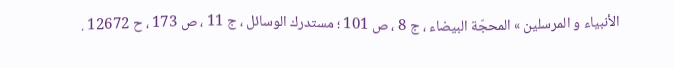الأنبياء و المرسلين » المحجّة البيضاء ، ج 8 ، ص 101 ؛ مستدرك الوسائل ، ج 11 ، ص 173 ، ح 12672 .